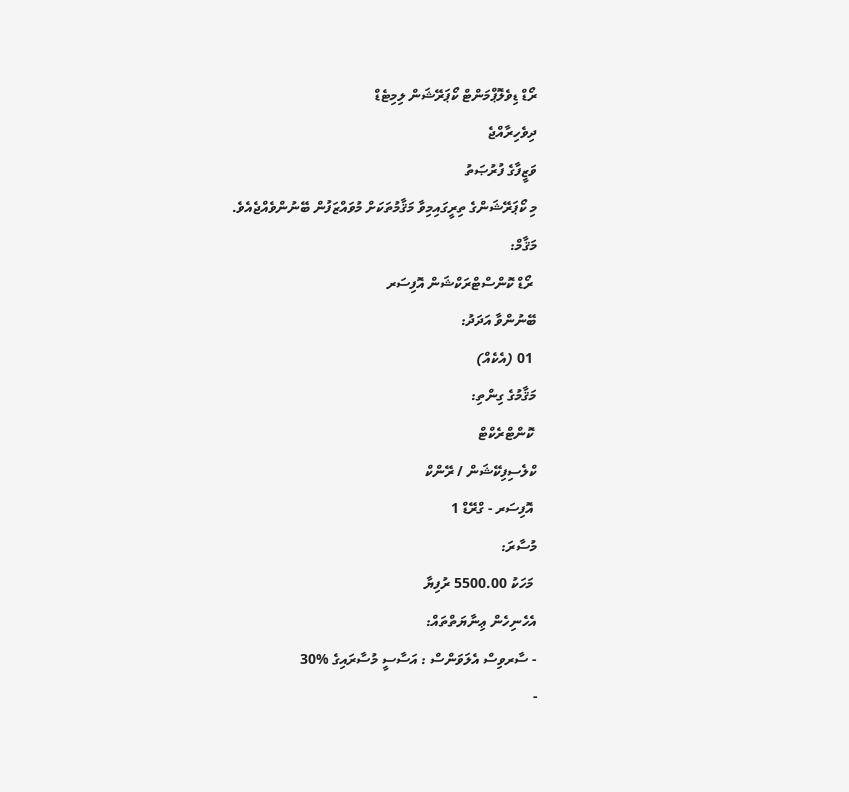ރޯޑް ޑިވެލޮޕްމަންޓް ކޯޕަރޭޝަން ލިމިޓެޑް
ދިވެހިރާއްޖެ
ވަޒީފާގެ ފުރުޞަތު
މި ކޯޕަރޭޝަންގެ ތިރީގައިމިވާ މަޤާމުތަކަށް މުވައްޒަފުން ބޭނުންވެއްޖެއެވެ.
މަޤާމް:
 ރޯޑް ކޮންސްޓްރަކްޝަން އޮފިސަރ
ބޭނުންވާ އަދަދު:
 01 (އެކެއް)
މަޤާމުގެ ގިންތި:
 ކޮންޓްރެކްޓް
ކްލެސިފިކޭޝަން / ރޭންކް
 އޮފިސަރ - ގްރޭޑް 1
މުސާރަ:
 މަހަކު 5500.00 ރުފިޔާ
އެހެނިހެން ޢިނާޔަތްތައް:
- ސާރވިސް އެލަވަންސް : އަސާސީ މުސާރައިގެ %30
-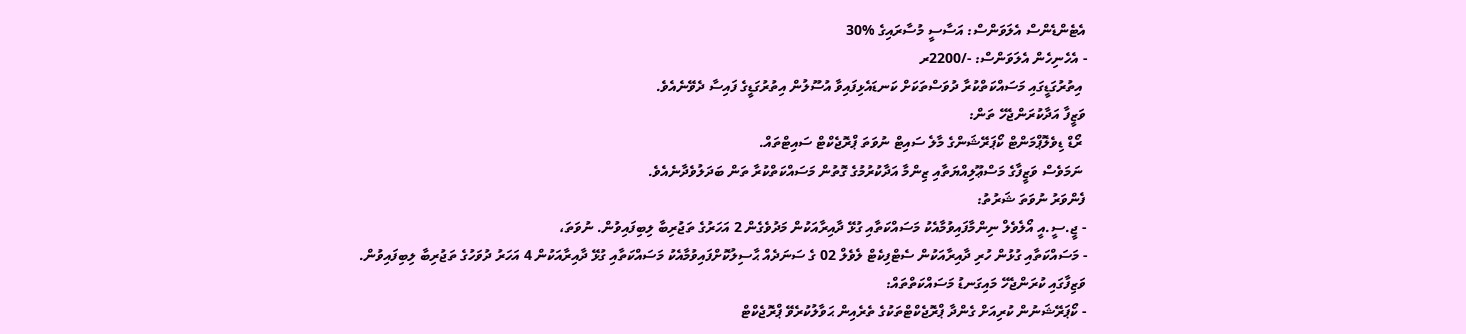އެޓެންޑެންސް އެލަވަންސް: އަސާސީ މުސާރައިގެ %30
- އެހެނިހެން އެލަވަންސް: -/2200ރ
 އިތުރުގަޑީގައި މަސައްކަތްކުރާ ދުވަސްތަކަށް ކަނޑައެޅިފައިވާ އުސޫލުން އިތުރުގަޑީގެ ފައިސާ ދެވޭނެއެވެ.
ވަޒީފާ އަދާކުރަންޖެހޭ ތަން:
 ރޯޑް ޑިވެލޮޕްމަންޓް ކޯޕަރޭޝަންގެ މާލެ ސައިޓް ނުވަތަ ޕްރޮޖެކްޓް ސައިޓްތައް.
 ނަމަވެސް ވަޒީފާގެ މަސްޢޫލިއްޔަތާއި ޒިންމާ އަދާކުރުމުގެ ގޮތުން މަސައްކަތްކުރާ ތަން ބަދަލުވެދާނެއެވެ.
ފެންވަރު ނުވަތަ ޝަރުތު:
- ޖީ.ސީ.އީ އޯލެވެލް ނިންމާފައިވުމާއެކު މަސައްކަތާއި ގުޅޭ ދާއިރާއަކުން މަދުވެގެން 2 އަހަރުގެ ތަޖުރިބާ ލިބިފައިވުން. ނުވަތަ،
- މަސައްކަތާއި ގުޅުން ހުރި ދާއިރާއަކުން ސެޓްފިކެޓް ލެވެލް 02 ގެ ސަނަދެއް ޙާސިލުކޮށްފައިވުމާއެކު މަސައްކަތާއި ގުޅޭ ދާއިރާއަކުން 4 އަހަރު ދުވަހުގެ ތަޖުރިބާ ލިބިފައިވުން.
ވަޒިފާގައި ކުރަންޖެހޭ މައިގަނޑު މަސައްކަތްތައް:
- ކޯޕަރޭޝަނުން ކުރިއަށް ގެންދާ ޕްރޮޖެކްޓްތަކުގެ ތެރެއިން ޙަވާލުކުރެވޭ ޕްރޮޖެކްޓް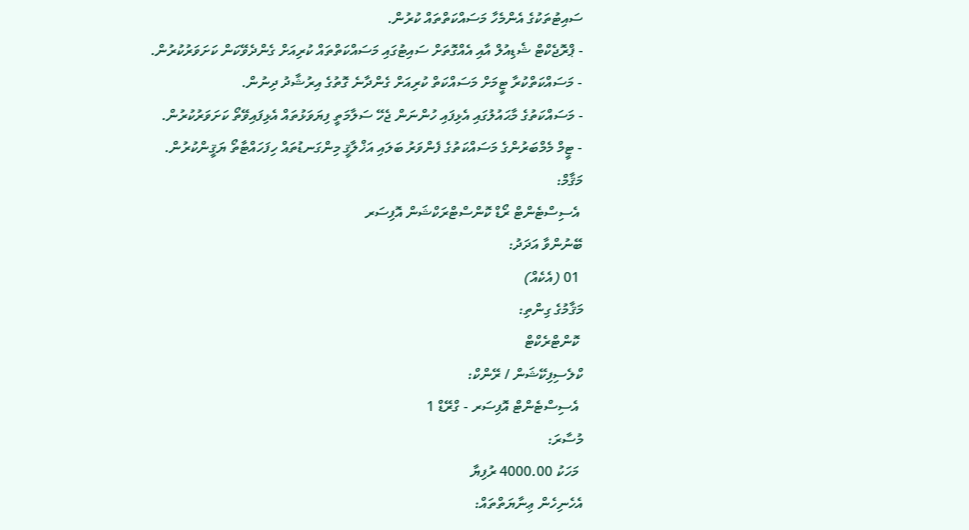ސައިޓުތަކުގެ އެންމެހާ މަސައްކަތްތައް ކުރުން.
- ޕްރޮޖެކްޓް ޝެޑިއުލް އާއި އެއްގޮތަށް ސައިޓުގައި މަސައްކަތްތައް ކުރިއަށް ގެންދެވޭކަން ކަށަވަރުކުރުން.
- މަސައްކަތްކުރާ ޓީމަށް މަސައްކަތް ކުރިއަށް ގެންދާނެ ގޮތުގެ އިރުޝާދު ދިނުން.
- މަސައްކަތުގެ މާޙައުލުގައި އެޅިފައި ހުންނަން ޖެހޭ ސަލާމަތީ ފިޔަވަޅުތައް އެޅިފައިވޭތޯ ކަށަވަރުކުރުން.
- ޓީމް މެމްބަރުންގެ މަސައްކަތުގެ ފެންވަރު ބަލައި އަޚްލާޤީ މިންގަނޑުތައް ހިފަހައްޓާތޯ ޔަޤީންކުރުން.
މަޤާމް:
 އެސިސްޓެންޓް ރޯޑް ކޮންސްޓްރަކްޝަން އޮފިސަރ
ބޭނުންވާ އަދަދު:
 01 (އެކެއް)
މަޤާމުގެ ގިންތި:
 ކޮންޓްރެކްޓް
ކްލެސިފިކޭޝަން / ރޭންކް:
 އެސިސްޓެންޓް އޮފިސަރ - ގްރޭޑް 1
މުސާރަ:
 މަހަކު 4000.00 ރުފިޔާ
އެހެނިހެން ޢިނާޔަތްތައް: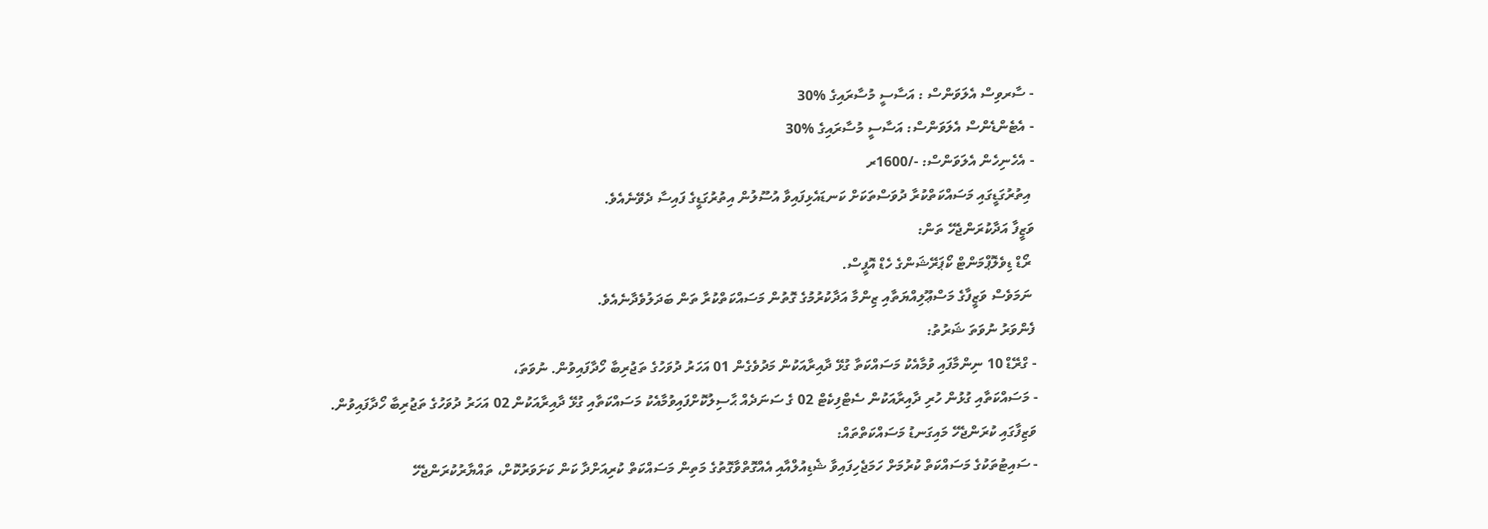- ސާރވިސް އެލަވަންސް : އަސާސީ މުސާރައިގެ %30
- އެޓެންޑެންސް އެލަވަންސް: އަސާސީ މުސާރައިގެ %30
- އެހެނިހެން އެލަވަންސް: -/1600ރ
 އިތުރުގަޑީގައި މަސައްކަތްކުރާ ދުވަސްތަކަށް ކަނޑައެޅިފައިވާ އުސޫލުން އިތުރުގަޑީގެ ފައިސާ ދެވޭނެއެވެ.
ވަޒީފާ އަދާކުރަންޖެހޭ ތަން:
 ރޯޑް ޑިވެލޮޕްމަންޓް ކޯޕަރޭޝަންގެ ހެޑް އޮފީސް.
 ނަމަވެސް ވަޒީފާގެ މަސްޢޫލިއްޔަތާއި ޒިންމާ އަދާކުރުމުގެ ގޮތުން މަސައްކަތްކުރާ ތަން ބަދަލުވެދާނެއެވެ.
ފެންވަރު ނުވަތަ ޝަރުތު:
- ގްރޭޑް 10 ނިންމާފައި ވުމާއެކު މަސައްކަތާ ގުޅޭ ދާއިރާއަކުން މަދުވެގެން 01 އަހަރު ދުވަހުގެ ތަޖުރިބާ ހޯދާފައިވުން. ނުވަތަ،
- މަސައްކަތާއި ގުޅުން ހުރި ދާއިރާއަކުން ސެޓްފިކެޓް 02 ގެ ސަނަދެއް ޙާސިލުކޮށްފައިވުމާއެކު މަސައްކަތާއި ގުޅޭ ދާއިރާއަކުން 02 އަހަރު ދުވަހުގެ ތަޖުރިބާ ހޯދާފައިވުން.
ވަޒިފާގައި ކުރަންޖެހޭ މައިގަނޑު މަސައްކަތްތައް:
- ސައިޓުތަކުގެ މަސައްކަތް ކުރުމަށް ހަމަޖެހިފައިވާ ޝެޑިއުލްއާއި އެއްގޮތްވާގޮތުގެ މަތިން މަސައްކަތް ކުރިއަށްދާ ކަން ކަށަވަރުކޮށް، ތައްޔާރުކުރަންޖެހޭ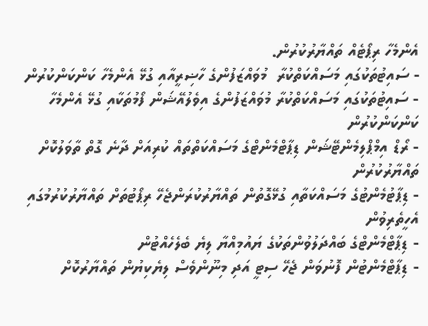އެންމެހާ ރިޕޯޓެއް ތައްޔާރުކުރުން.
- ސައިޓުތަކުގައި މަސައްކަތްކުރާ  މުވައްޒަފުންގެ ހާޟިރީއާއި ގުޅޭ އެންމެހާ ކަންކަންކުރުން
- ސައިޓުތަކުގައި މަސައްކަތްކުރާ މުވައްޒަފުންގެ އިވެލުއޭޝަން ފޯމުތަކާއި ގުޅޭ އެންމެހާ ކަންކަންކުރުން
- ރޯޑް އިމްޕްލިމެންޓޭޝަން ޑިޕާޓްމެންޓްގެ މަސައްކަތްތައް ކުރިއަށް ދާނެ ގޮތް ތާވަލުކޮށް ތައްޔާރުކުރުން
- ޑިޕާޓުމެންޓުގެ މަސައްކަތާއި ގުޅޭގޮތުން ތައްޔާރުކުރަންޖެހޭ ރިޕޯޓުތަށް ތައްޔާރުކުރުމުގައި އެހީތެރިވުން
- ޑިޕާޓްމެންޓްގެ ބައްދަލުވުންތަކުގެ ޔައުމިއްޔާ ލިޔެ ބެލެހެއްޓުން
- ޑިޕާޓްމެންޓުން ފޮނުވަން ޖެހޭ ސިޓީ އަދި މިނޫންވެސް ލިޔެކިޔުން ތައްޔާރުކޮށް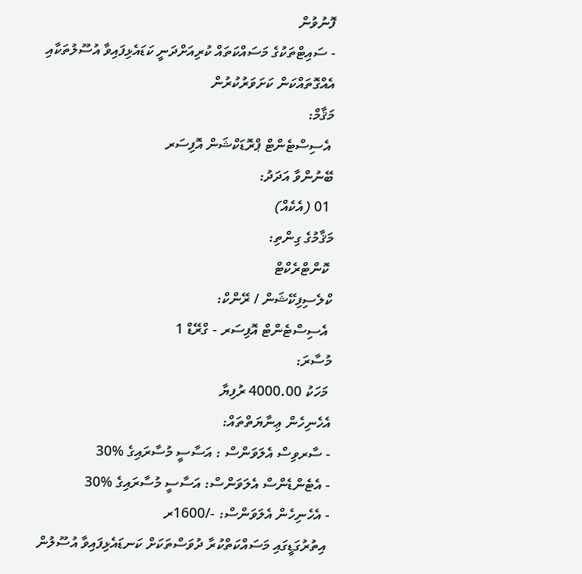ފޮނުވުން
- ސައިޓްތަކުގެ މަސައްކަތައް ކުރިއަށްދަނީ ކަޑައެޅިފައިވާ އުސޫލުތަކާއި އެއްގޮތައްކަން ކަށަވަރުކުރުން
މަޤާމް:
 އެސިސްޓެންޓް ޕްރޮޑަކްޝަން އޮފިސަރ
ބޭނުންވާ އަދަދު:
 01 (އެކެއް)
މަޤާމުގެ ގިންތި:
 ކޮންޓްރެކްޓް
ކްލެސިފިކޭޝަން / ރޭންކް:
 އެސިސްޓެންޓް އޮފިސަރ - ގްރޭޑް 1
މުސާރަ:
 މަހަކު 4000.00 ރުފިޔާ
އެހެނިހެން ޢިނާޔަތްތައް:
- ސާރވިސް އެލަވަންސް : އަސާސީ މުސާރައިގެ %30
- އެޓެންޑެންސް އެލަވަންސް: އަސާސީ މުސާރައިގެ %30
- އެހެނިހެން އެލަވަންސް: -/1600ރ
 އިތުރުގަޑީގައި މަސައްކަތްކުރާ ދުވަސްތަކަށް ކަނޑައެޅިފައިވާ އުސޫލުން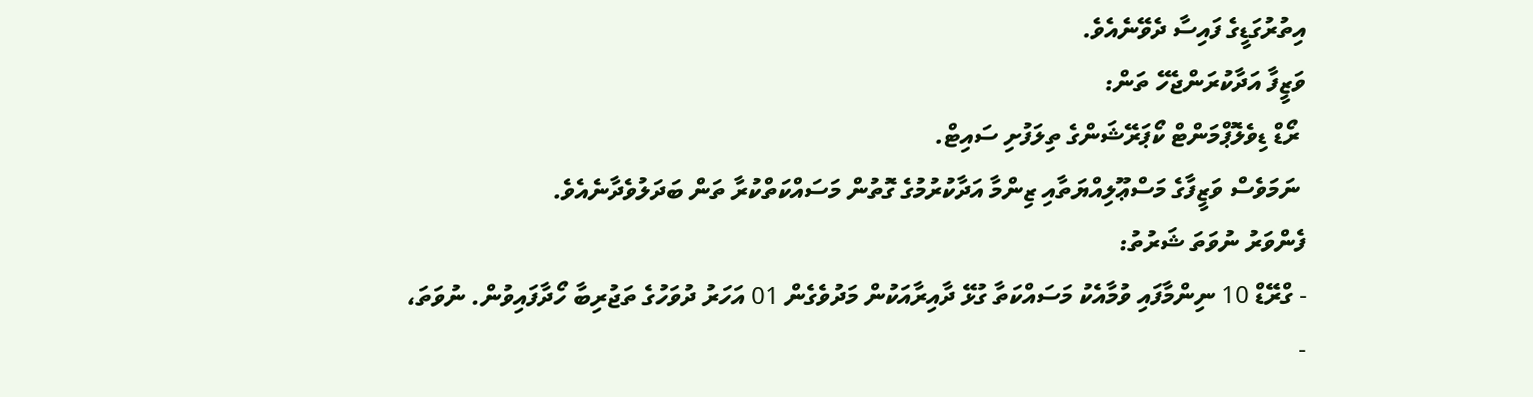އިތުރުގަޑީގެ ފައިސާ ދެވޭނެއެވެ.
ވަޒީފާ އަދާކުރަންޖެހޭ ތަން:
 ރޯޑް ޑިވެލޮޕްމަންޓް ކޯޕަރޭޝަންގެ ތިލަފުށި ސައިޓް.
 ނަމަވެސް ވަޒީފާގެ މަސްޢޫލިއްޔަތާއި ޒިންމާ އަދާކުރުމުގެ ގޮތުން މަސައްކަތްކުރާ ތަން ބަދަލުވެދާނެއެވެ.
ފެންވަރު ނުވަތަ ޝަރުތު:
- ގްރޭޑް 10 ނިންމާފައި ވުމާއެކު މަސައްކަތާ ގުޅޭ ދާއިރާއަކުން މަދުވެގެން 01 އަހަރު ދުވަހުގެ ތަޖުރިބާ ހޯދާފައިވުން. ނުވަތަ،
-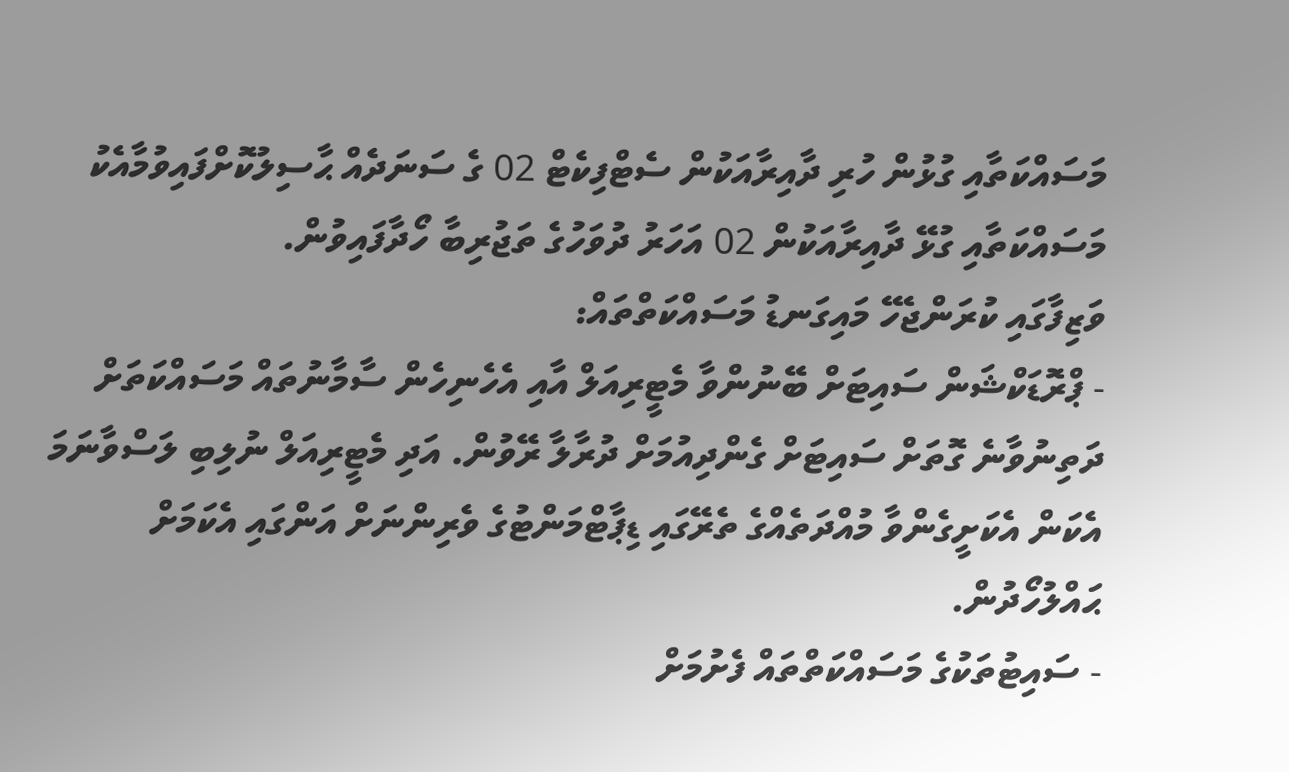މަސައްކަތާއި ގުޅުން ހުރި ދާއިރާއަކުން ސެޓްފިކެޓް 02 ގެ ސަނަދެއް ޙާސިލުކޮށްފައިވުމާއެކު މަސައްކަތާއި ގުޅޭ ދާއިރާއަކުން 02 އަހަރު ދުވަހުގެ ތަޖުރިބާ ހޯދާފައިވުން.
ވަޒިފާގައި ކުރަންޖެހޭ މައިގަނޑު މަސައްކަތްތައް:
- ޕްރޮޑަކްޝަން ސައިޓަށް ބޭނުންވާ މެޓީރިއަލް އާއި އެހެނިހެން ސާމާނުތައް މަސައްކަތަށް ދަތިނުވާނެ ގޮތަށް ސައިޓަށް ގެންދިއުމަށް ދުރާލާ ރޭވުން. އަދި މެޓީރިއަލް ނުލިބި ލަސްވާނަމަ އެކަން އެކަށީގެންވާ މުއްދަތެއްގެ ތެރޭގައި ޑިޕާޓްމަންޓުގެ ވެރިންނަށް އަންގައި އެކަމަށް ޙައްލުހޯދުން.
- ސައިޓުތަކުގެ މަސައްކަތްތައް ފެށުމަށް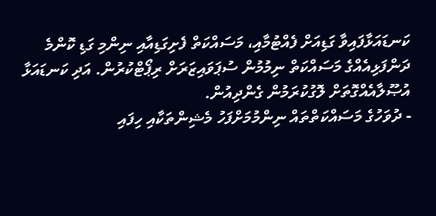ކަނޑައަޅާފައިވާ ގަޑިއަށް ފެއްޓުމާއި، މަސައްކަތް ފެށިގަޑިއާއި ނިންމި ގަޑި ކޮންމެ ދަންފަޅިއެއްގެ މަސައްކަތް ނިމުމުން ސުޕަވައިޒަރަށް ރިޕޯޓްކުރުން. އަދި ކަނޑައަޅާ އުޞޫލާއެއްގޮތަށް ލޮގުކުރަމުން ގެންދިއުން.
- ދުވަހުގެ މަސައްކަތްތައް ނިންމުމަށްފަހު މެޝިންތަކާއި ހިފައި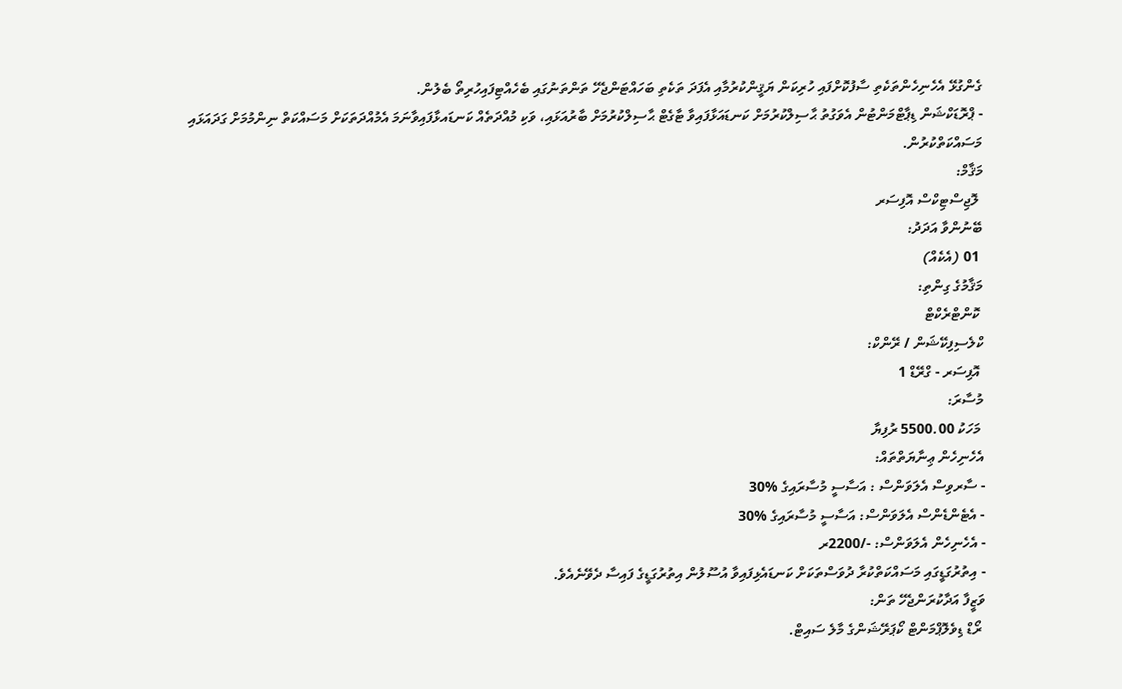ގެންގުޅޭ އެހެނިހެންތަކެތި ސާފުކޮށްފައި ހުރިކަން ޔަޤީންކުރުމާއި އެފަދަ ތަކެތި ބަހައްޓަންޖެހޭ ތަންތަނުގައި ބެހެއްޓިފައިހުރިތޯ ބެލުން.
- ޕްރޮޑަކްޝަން ޑިޕާޓްމަންޓުން އެވަގުތު ޙާސިލްކުރުމަށް ކަނޑައަޅާފައިވާ ޓާގެޓް ޙާސިލްކުރުމަށް ބާރުއަޅައި، ވަކި މުއްދަތެއް ކަނޑައޅާފައިވާނަމަ އެމުއްދަތަކަށް މަސައްކަތް ނިންމުމަށް ގަދައަޅައި މަސައްކަތްކުރުން.
މަޤާމް:
 ލޮޖިސްޓިކްސް އޮފިސަރ
ބޭނުންވާ އަދަދު:
 01 (އެކެއް)
މަޤާމުގެ ގިންތި:
 ކޮންޓްރެކްޓް
ކްލެސިފިކޭޝަން / ރޭންކް:
 އޮފިސަރ - ގްރޭޑް 1
މުސާރަ:
 މަހަކު 5500.00 ރުފިޔާ
އެހެނިހެން ޢިނާޔަތްތައް:
- ސާރވިސް އެލަވަންސް : އަސާސީ މުސާރައިގެ %30
- އެޓެންޑެންސް އެލަވަންސް: އަސާސީ މުސާރައިގެ %30
- އެހެނިހެން އެލަވަންސް: -/2200ރ
- އިތުރުގަޑީގައި މަސައްކަތްކުރާ ދުވަސްތަކަށް ކަނޑައެޅިފައިވާ އުސޫލުން އިތުރުގަޑީގެ ފައިސާ ދެވޭނެއެވެ.
ވަޒީފާ އަދާކުރަންޖެހޭ ތަން:
 ރޯޑް ޑިވެލޮޕްމަންޓް ކޯޕަރޭޝަންގެ މާލެ ސައިޓް.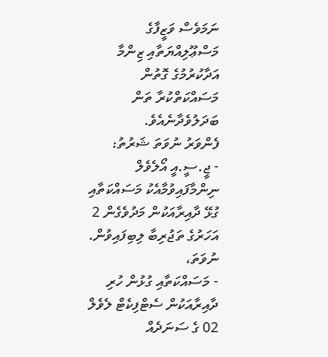ނަމަވެސް ވަޒީފާގެ މަސްޢޫލިއްޔަތާއި ޒިންމާ އަދާކުރުމުގެ ގޮތުން މަސައްކަތްކުރާ ތަން ބަދަލުވެދާނެއެވެ.
ފެންވަރު ނުވަތަ ޝަރުތު:
- ޖީ.ސީ.އީ އޯލެވެލް ނިންމާފައިވުމާއެކު މަސައްކަތާއި ގުޅޭ ދާއިރާއަކުން މަދުވެގެން 2 އަހަރުގެ ތަޖުރިބާ ލިބިފައިވުން. ނުވަތަ،
- މަސައްކަތާއި ގުޅުން ހުރި ދާއިރާއަކުން ސެޓްފިކެޓް ލެވެލް 02 ގެ ސަނަދެއް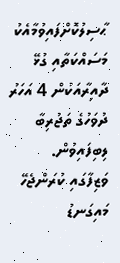ޙާސިލުކޮށްފައިވުމާއެކު މަސައްކަތާއި ގުޅޭ ދާއިރާއަކުން 4 އަހަރު ދުވަހުގެ ތަޖުރިބާ ލިބިފައިވުން.
ވަޒިފާގައި ކުރަންޖެހޭ މައިގަނޑު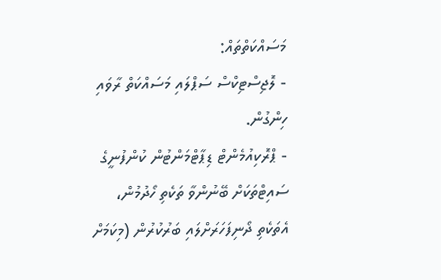މަސައްކަތްތައް:
- ލޮޖިސްޓިކްސް ސަޕްލައި މަސައްކަތް ރާވައި ހިންގުން.
- ޕްރޮކިއުމެންޓް ޑިޕާޓްމަންޓުން ކުންފުނީގެ ސައިޓްތަކަށް ބޭނުންވާ ތަކެތި ހޯދުމުން،  އެތަކެތި ދޯނިފަހަރަށްލައި ބަރުކުރުން (މިކަމަށް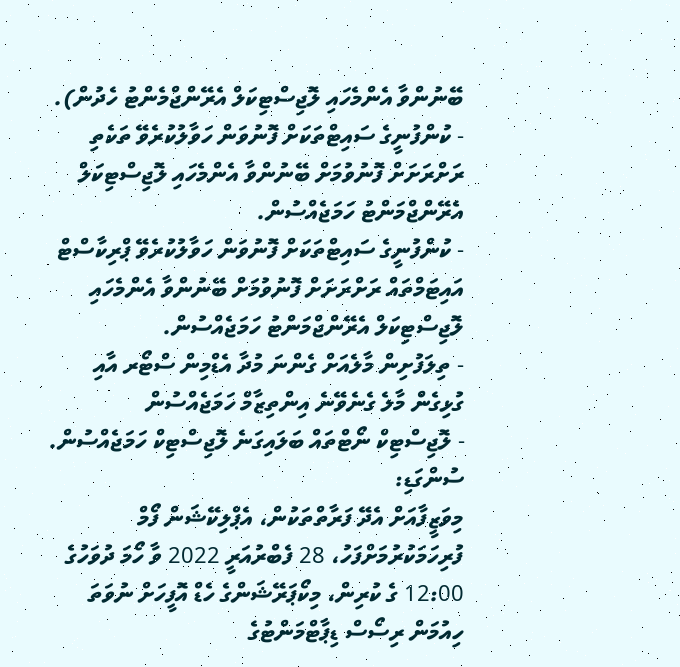ބޭނުންވާ އެންމެހައި ލޮޖިސްޓިކަލް އެރޭންޖްމެންޓު ހެދުން).
- ކުންފުނީގެ ސައިޓްތަކަށް ފޮނުވަން ހަވާލުކުރެވޭ ތަކެތި ރަށްރަށަށް ފޮނުވުމަށް ބޭނުންވާ އެންމެހައި ލޮޖިސްޓިކަލް އެރޭންޖްމަންޓު ހަމަޖެއްސުން.
- ކުންފުނީގެ ސައިޓްތަކަށް ފޮނުވަން ހަވާލުކުރެވޭ ޕްރިކާސްޓް އައިޓަމްތައް ރަށްރަށަށް ފޮނުވުމަށް ބޭނުންވާ އެންމެހައި ލޮޖިސްޓިކަލް އެރޭންޖްމަންޓު ހަމަޖެއްސުން.
- ތިލަފުށިން މާލެއަށް ގެންނަ މުދާ އެޑްމިން ސްޓޯރ އާއި ގުޅިގެން މާލެ ގެނެވޭނެ އިންތިޒާމް ހަމަޖެއްސުން
- ލޮޖިސްޓިކް ނޯޓްތައް ބަލައިގަނެ ލޮޖިސްޓިކް ހަމަޖެއްސުން.
ސުންގަޑި:
މިވަޒީފާއަށް އެދޭ ފަރާތްތަކުން، އެޕްލިކޭޝަން ފޯމް ފުރިހަމަކުރުމަށްފަހު، 28 ފެބްރުއަރީ 2022 ވާ ހޯމަ ދުވަހުގެ 12:00 ގެ ކުރިން، މިކޯޕަރޭޝަންގެ ހެޑް އޮފީހަށް ނުވަތަ ހިއުމަން ރިސޯސް ޑިޕާޓްމަންޓުގެ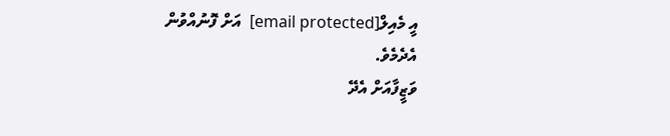އީ މެއިލް[email protected]  އަށް ފޮނުއްވުން އެދެމެވެ.
ވަޒީފާއަށް އެދޭ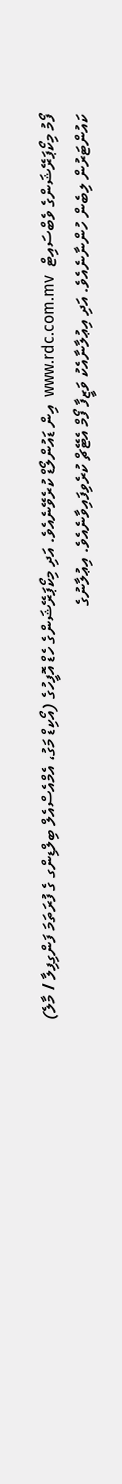ފޯމު މިކޯޕަރޭޝަންގެ ވެބްސައިޓް  www.rdc.com.mv  އިން ޑައުންލޯޑް ކުރެވޭނެއެވެ. އަދި މިކޯޕަރޭޝަންގެ ހެޑް އޮފީހުގެ (އޯކިޑް މަގު، އެމްއެސްއެލް ބިލްޑިންގ ގެ ފުރަތަމަ ފަންގިފިލާ / މާލެ) ކައުންޓަރުން ލިބެން ހުންނާނެއެވެ. އަދި އިޢުލާނާއެކު ވަޒީފާ ފޯމް އެޓޭޗް ކުރެވިފައިވާނެއެވެ. އިޢުލާނުގެ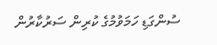ސުންގަޑި ހަމަވުމުގެ ކުރިން ސަރުކާރުން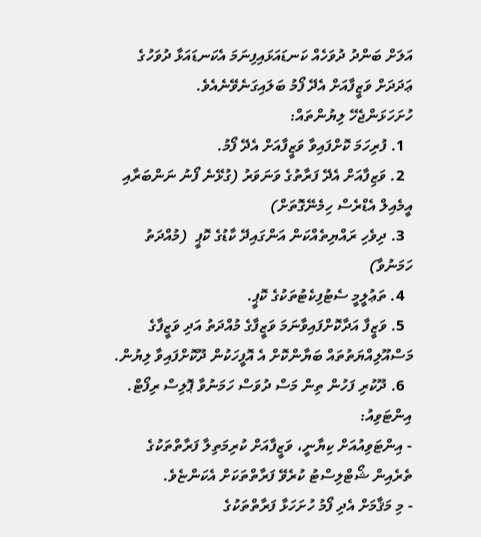އަލަށް ބަންދު ދުވަހެއް ކަނޑައަޅައިފިނަމަ އެކަނޑައަޅާ ދުވަހުގެ ޢަދަދަށް ވަޒީފާއަށް އެދޭ ފޯމު ބަލައިގަނެވޭނެއެވެ.
ހުށަހަޅަންޖެހޭ ލިޔުންތައް:
  1. ފުރިހަމަ ކޮށްފައިވާ ވަޒީފާއަށް އެދޭ ފޯމު.
  2. ވަޒިފާއަށް އެދޭ ފަރާތުގެ ވަނަވަރު (ގުޅޭނެ ފޯނު ނަންބަރާއި އީމެއިލް އެޑްރެސް ހިމެނޭގޮތަށް)
  3. ދިވެހި ރައްޔިތެއްކަން އަންގައިދޭ ކާޑުގެ ކޮޕީ  (މުއްދަތު ހަމަނުވާ)
  4. ތަޢުލީމީ ސެޓުފިކެޓުތަކުގެ ކޮޕީ.
  5. ވަޒީފާ އަދާކޮށްފައިވާނަމަ ވަޒީފާގެ މުއްދަތު އަދި ވަޒީފާގެ މަސްއޫލިއްޔަތުތައް ބަޔާންކޮށް އެ އޮފީހަކުން ދޫކޮށްފައިވާ ލިޔުން.
  6. ދޫކުރި ފަހުން ތިން މަސް ދުވަސް ހަމަނުވާ ޕޮލިސް ރިފޯޓް.
އިންޓަވިއު:
- އިންޓަވިއުއަށް ކިޔާނީ، ވަޒީފާއަށް ކުރިމަތިލާ ފަރާތްތަކުގެ ތެރެއިން ޝޯޓްލިސްޓު ކުރެވޭ ފަރާތްތަކަށް އެކަންޏެވެ.
- މި މަޤާމަށް އެދި ފޯމު ހުށަހަޅާ ފަރާތްތަކުގެ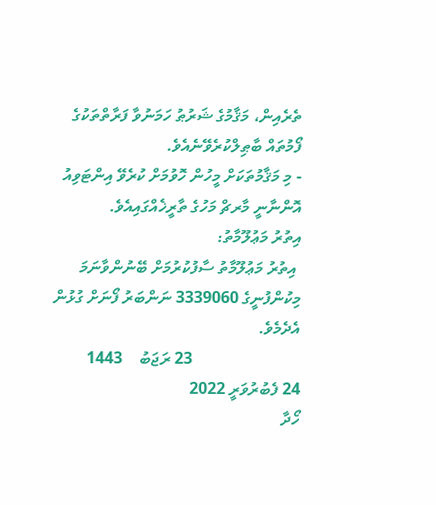ތެރެއިން، މަޤާމުގެ ޝަރުޠު ހަމަނުވާ ފަރާތްތަކުގެ ފޯމުތައް ބާޠިލްކުރެވޭނެއެވެ.
- މި މަޤާމުތަކަށް މީހުން ހޮވުމަށް ކުރެވޭ އިންޓަވިއު އޮންނާނީ މާރޗް މަހުގެ ތާރީޚެއްގައިއެވެ.
އިތުރު މަޢުލޫމާތު:
 އިތުރު މަޢުލޫމާތު ސާފުކުރުމަށް ބޭނުންވާނަމަ މިކުންފުނީގެ 3339060 ނަންބަރު ފޯނަށް ގުޅުން އެދެމެވެ.
                          23 ރަޖަބު    1443
24 ފެބުރުވަރީ 2022
ހޯދާ